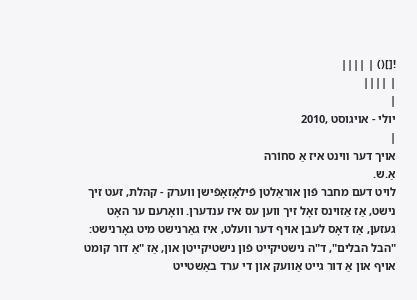![]() | ||||
| ||||
|
יולי - אױגוסט ,2010
|
אויך דער װינט איז אַ סחוֹרה
אַ.ש.
לויט דעם מחבר פֿון אוראַלטן פֿילאָזאָפֿישן ווערק - קהלת, זעט זיך נישט, אַז אַזוינס זאָל זיך ווען עס איז ענדערן. וואָרעם ער האָט געזען, אַז דאָס לעבן אויף דער וועלט, איז גאַרנישט מיט גאָרנישט: "הבל הבלים", ד"ה נישטיקייט פֿון נישטיקייטן און, אַז "אַ דור קומט אויף און אַ דור גייט אַוועק און די ערד באַשטייט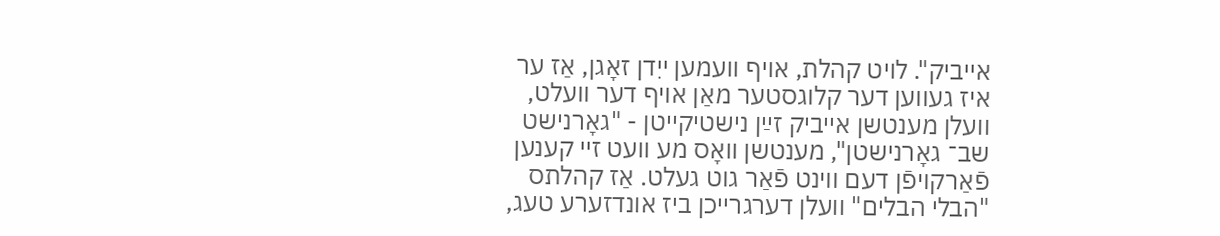אייביק". לויט קהלת, אויף וועמען ייִדן זאָגן, אַז ער איז געווען דער קלוגסטער מאַן אויף דער וועלט, וועלן מענטשן אייביק זײַן נישטיקייטן - "גאָרנישט שב־ גאָרנישטן", מענטשן וואָס מע וועט זײ קענען פֿאַרקויפֿן דעם ווינט פֿאַר גוט געלט. אַז קהלתס "הבלי הבלים" וועלן דערגרייכן ביז אונדזערע טעג,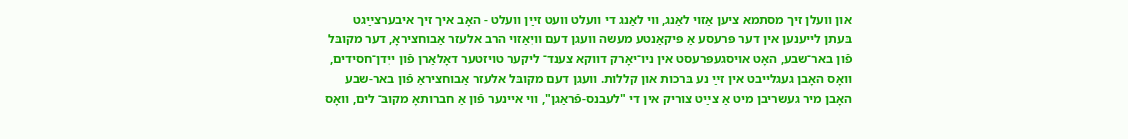און וועלן זיך מסתמא ציען אַזוי לאַנג, ווי לאַנג די וועלט וועט זײַן וועלט - האָב איך זיך איבערצײַגט בּעתן לייענען אין דער פּרעסע אַ פּיקאַנטע מעשה וועגן דעם װיִאַזוי הרב אלעזר אַבוחציראָ, דער מקובּל פֿון באר־שבע, האָט אויסגעפּרעסט אין ניו־יאָרק דווקא צענד־ ליקער טויזטער דאָלאַרן פֿון ייִדן־חסידים, וואָס האָבן געגלייבט אין זײַ נע בּרכות און קללות. וועגן דעם מקובּל אלעזר אַבוחציראַ פֿון באר-שבע האָבן מיר געשריבן מיט אַ צײַט צוריק אין די "לעבנס-פֿראַגן", ווי איינער פֿון אַ חברותאָ מקובּ־ לים, װאָס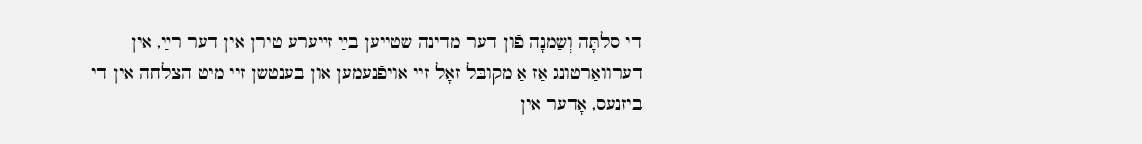די סלתָּה וְשַמנָה פֿון דער מדינה שטייען בײַ זײערע טירן אין דער רײַ, אין דערוואַרטונג אַז אַ מקובּל זאָל זיי אויפֿנעמען און בענטשן זיי מיט הצלחה אין די ביזנעס, אָדער אין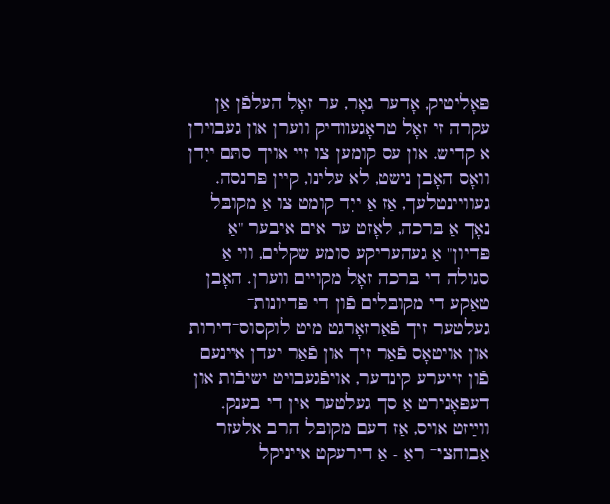פּאָליטיק, אָדער גאָר, ער זאָל העלפֿן אַן עקרה זי זאָל טראָגעװדיק ווערן און געבוירן א קדיש. און עס קומען צו זײ אויך סתּם ייִדן וואָס האָבן נישט, לא עלינו, קיין פּרנסה. געוויינטלעך, אַז אַ ייִד קומט צו אַ מקובּל נאָך אַ בּרכה, לאָזט ער אים איבער "אַ פּדיון" אַ געהעריקע סומע שקלים, ווי אַ סגולה די בּרכה זאָל מקויים ווערן. האָבן טאַקע די מקובּלים פֿון די פּדיונות־ געלטער זיך פֿאַרזאָרגט מיט לוקסוס־דירות און אויטאָס פֿאַר זיך און פֿאַר יעדן אײנעם פֿון זייערע קינדער, אויפֿגעבויט ישיבֿות און דעפּאָנירט אַ סך געלטער אין די בענק. ווײַזט אויס, אַז דעם מקובּל הרב אלעזר אַבוחצי־ ראַ - אַ דירעקט אייניקל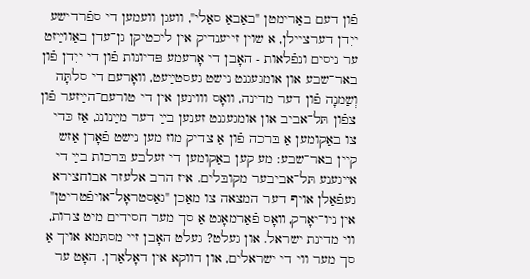פֿון דעם באַרימטן "באַבאַ סאַלי", וועגן וועמען די ספֿרדישע ייִדן דערציילן, א שוין זייענדיק אין ליכטיקן גן־עדן באַווײַזט ער ניסים ונפֿלאות - האָבן די אָרעמע פּדיונות פֿון די ייִדן פֿון באר־שבע און אומגעגנט נישט געסטײַעט, וואָרעם די סלתָּה וְשַמנָה פֿון דער מדינה, וואָס וווינען אין די טורעם־הײַזער פֿון צפֿון תּל־אביב און אומגעגנט זענען בײַ דער מײַנונג, אַז כּדי צו באַקומען אַ בּרכה פֿון אַ צדיק מוז מען נישט פֿאָרן אַזש קיין באר־שבע: מע קען באַקומען די זעלבע בּרכות בײַ די אײגענע תּל־אביבער מקובּלים. איז הרב אלעזר אבוחצירא געפֿאַלן אויף דער המצאה צו מאַכן "גאַסטראָל־אויפֿטריטן" אין ניו־יאָרק, װאָס פֿאַרמאָגט אַ סך מער חסידים מיט צרות, ווי מדינת ישראל. און געלט? געלט האָבן זיי מסתּמא אויך אַ סך מער ווי די ישראלים, און דווקא אין דאָלאַרן. האָט ער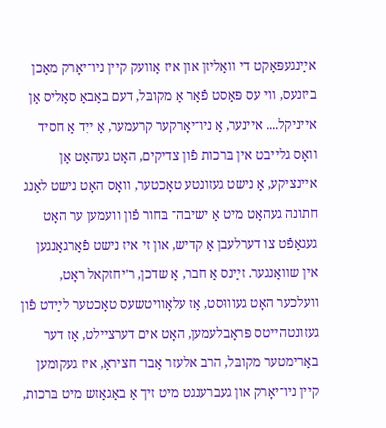אײַנגעפּאַקט די וואַליזן און איז אַוועק קיין ניו־יאָרק מאַכן ביזנעס, ווי עס פּאַסט פֿאַר אַ מקובּל, דעם באַבאַ סאַליס אַן אייניקל.... איינער, אַ ניו־יאָרקער קרעמער, אַ ייִד אַ חסיד וואָס גלייבט אין בּרכות פֿון צדיקים, האָט געהאַט אַן איינציקע, אַ נישט געזונטע טאָכטער, וואָס האָט נישט לאַנג חתונה געהאַט מיט אַ ישיבה־ בּחור פֿון וועמען ער האָט געגאַפֿט צו דערלעבן אַ קדיש, און זי איז נישט פֿאַרגאַנגען אין שוואַנגער. זײַנס אַ חבר, אַ שדכן, ר'יחזקאל ראָט, וועלכער האָט געוווּסט, אַז עלאָוויטשעס טאָכטער לײַדט פֿון געזונטהייטס פּראָבלעמען, האָט אים דערציילט, אַז דער באַרימטער מקובּל, הרב אלעזר אַבו־ חציראַ, איז געקומען קיין ניו־יאָרק און געברענגט מיט זיך אַ באַגאַזש מיט בּרכות,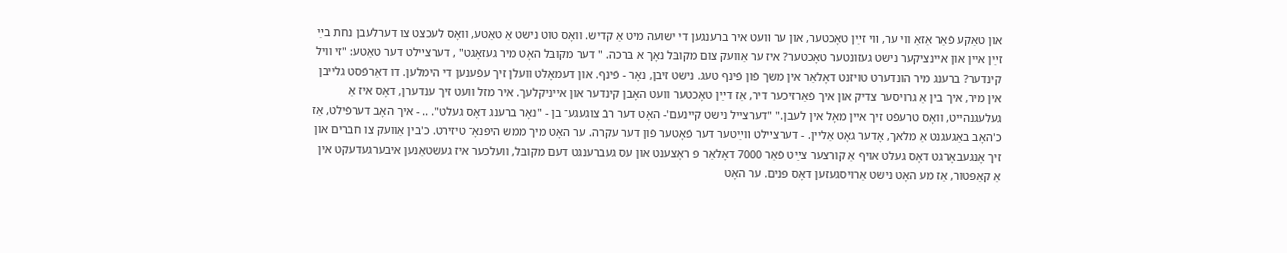און טאַקע פֿאַר אַזאַ ווי ער, װי זײַן טאָכטער, און ער װעט איר ברענגען די ישועה מיט אַ קדיש. וואָס טוט נישט אַ טאַטע, וואָס לעכצט צו דערלעבן נחת בײַ זײַן איין און איינציקער נישט געזונטער טאָכטער? איז ער אַוועק צום מקובּל נאָך א בּרכה. " דער מקובּל האָט מיר געזאָגט" , דערצײלט דער טאַטע: "זי וויל קינדער? ברענג מיר הונדערט טויזנט דאָלאַר אין משך פֿון פֿינף טעג. נישט זיבן, נאָר - פֿינף. און דעמאָלט וועלן זיך עפֿענען די הימלען. דו דאַרפֿסט גלייבן אין מיר, איך בין אַ גרויסער צדיק און איך פֿאַרזיכער דיר, אַז דײַן טאָכטער וועט האָבן קינדער און אייניקלעך. איר מזל וועט זיך ענדערן, דאָס איז אַ געלעגנהייט, וואָס טרעפֿט זיך איין מאָל אין לעבן." "דערצייל נישט קיינעם'- האָט דער רבֿ צוגעגע־ בן - "נאָר ברענג דאָס געלט". .. - איך האָב דערפֿילט, אַז כ'האָב באַגעגנט אַ מלאך, אָדער גאָט אַליין. - דערצײלט װײַטער דער פֿאָטער פֿון דער עקרה. ער האָט מיך ממש היפּנאָ־ טיזירט. כ'בין אַוועק צו חברים און זיך אָנגעבאָרגט דאָס געלט אויף אַ קורצער צײַט פֿאַר 7000 דאָלאַר פּ ראָצענט און עס געברענגט דעם מקובּל, וועלכער איז געשטאַנען איבערגעדעקט אין אַ קאַפּטור, אַז מע האָט נישט אַרויסגעזען דאָס פּנים. ער האָט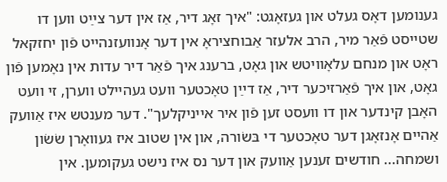גענומען דאָס געלט און געזאָגט: "איך זאָג דיר, אַז אין דער צײַט ווען דו שטייסט פֿאַר מיר, הרב אלעזר אַבוחציראָ אין דער אָנוועזנהייט פֿון יחזקאל ראָט און מנחם עלאָוויטש און גאָט, ברענג איך פֿאַר דיר עדות אין נאָמען פֿון גאָט, און איך פֿאַרזיכער דיר, אַז דײַן טאָכטער וועט געהיילט ווערן, זי וועט האָבן קינדער און דו וועסט זען פֿון איר אייניקלעך". דער מענטש איז אַװעק אַהיים אָנזאָגן דער טאָכטער די בּשׂורה, און אין שטוב איז געוואָרן שׂשׂון ושמחה... חודשים זענען אַוועק און דער נס איז נישט געקומען. אין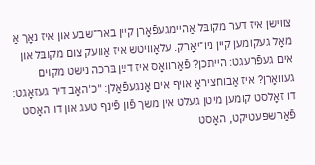צווישן איז דער מקובּל אַהיימגעפֿאָרן קיין באר־שבע און איז נאָך אַ מאָל געקומען קיין ניו־יאָרק. עלאָוויטש איז אַוועק צום מקובּל און אים געפֿרעגט: הייתכן? פֿאַרוואָס איז דײַן בּרכה נישט מקוים געוואָרן? איז אַבוחציראָ אויף אים אָנגעפֿאַלן: "כ'האָב דיר געזאָגט: דו זאָלסט קומען מיטן געלט אין משך פֿון פֿינף טעג און דו האָסט פֿאַרשפּעטיקט, האָסט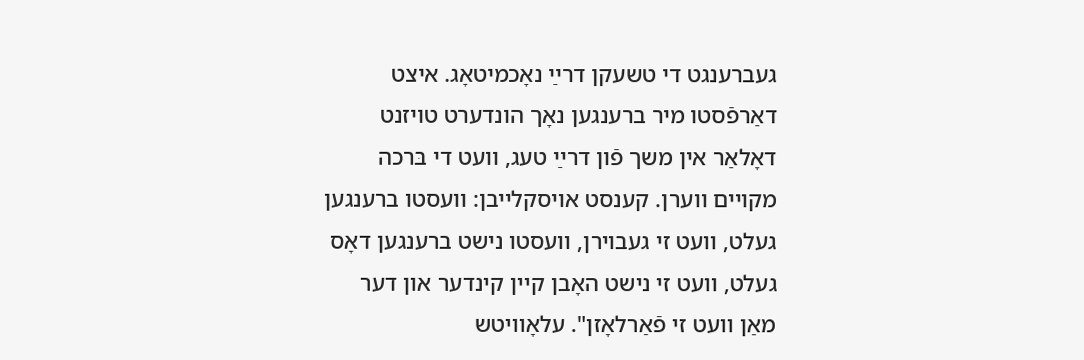געברענגט די טשעקן דרײַ נאָכמיטאָג. איצט דאַרפֿסטו מיר ברענגען נאָך הונדערט טויזנט דאָלאַר אין משך פֿון דרײַ טעג, וועט די בּרכה מקויים ווערן. קענסט אויסקלייבן: וועסטו ברענגען געלט, וועט זי געבוירן, וועסטו נישט ברענגען דאָס געלט, וועט זי נישט האָבן קיין קינדער און דער מאַן וועט זי פֿאַרלאָזן". עלאָוויטש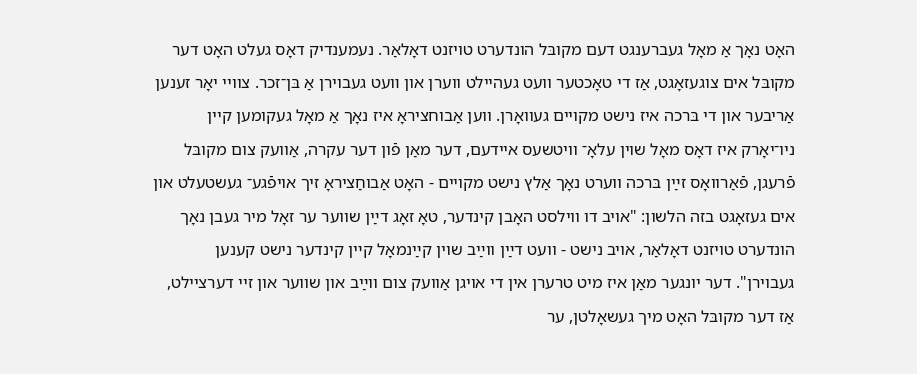האָט נאָך אַ מאָל געברענגט דעם מקובּל הונדערט טויזנט דאָלאַר. נעמענדיק דאָס געלט האָט דער מקובּל אים צוגעזאָגט, אַז די טאָכטער וועט געהיילט ווערן און װעט געבוירן אַ בּן־זכר. צוויי יאָר זענען אַריבער און די בּרכה איז נישט מקויים געוואָרן. ווען אַבוחציראָ איז נאָך אַ מאָל געקומען קיין ניו־יאָרק איז דאָס מאָל שוין עלאָ־ וויטשעס איידעם, דער מאַן פֿון דער עקרה, אַוועק צום מקובּל פֿרעגן, פֿאַרוואָס זײַן בּרכה ווערט נאָך אַלץ נישט מקויים - האָט אַבוחַציראָ זיך אויפֿגע־ געשטעלט און אים געזאָגט בזה הלשון: "אויב דו ווילסט האָבן קינדער, טאָ זאָג דײַן שווער ער זאָל מיר געבן נאָך הונדערט טויזנט דאָלאַר, אויב נישט - וועט דײַן ווײַב שוין קײַנמאָל קײן קינדער נישט קענען געבוירן". דער יונגער מאַן איז מיט טרערן אין די אויגן אַוועק צום ווײַב און שווער און זיי דערציילט, אַז דער מקובּל האָט מיך געשאָלטן, ער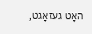האָט געזאָגט,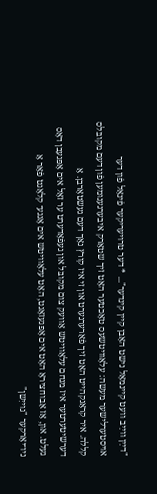"דײַן װײַב וועט קיינמאָל נישט האָבן קיין קינדער"... * דער טרויעריקער פֿינאַל פֿון דער אויסטערלישער מעשה: עלאָוויטשעס טאָכטער האָט זיך שטאַרק איבערגענומען פֿון דעם מקובּלס קללה. איר קראַנקהייט האָט זיך פֿאַרערגערט און זי איז קורץ נאָך דעם געשטאָרבן. אַ דערשיטערטער איז מנחם עלאָוויטש אַוועק צום מקובּל און געפֿאָדערט ער זאָל אים אָפּגעבן דאָס געלט. און, אַז אַבוחציראָ האָט אים אָפּגעזאָגט, האָט עלאָוויטש אים אָנגע־ קלאָגט פֿאַר אַ ניו־יאָרקער "גוייִשן"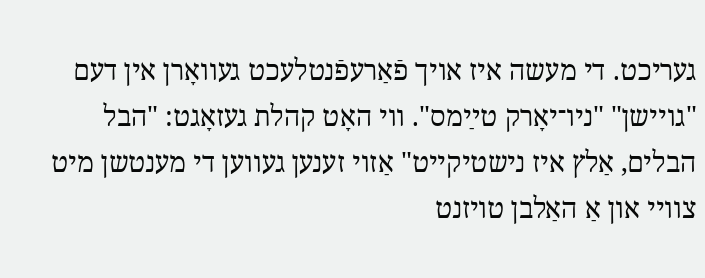געריכט. די מעשה איז אויך פֿאַרעפֿנטלעכט געוואָרן אין דעם "גויישן" "ניו־יאָרק טײַמס". ווי האָט קהלת געזאָגט: "הבל הבלים, אַלץ איז נישטיקייט" אַזוי זענען געווען די מענטשן מיט צוויי און אַ האַלבן טויזנט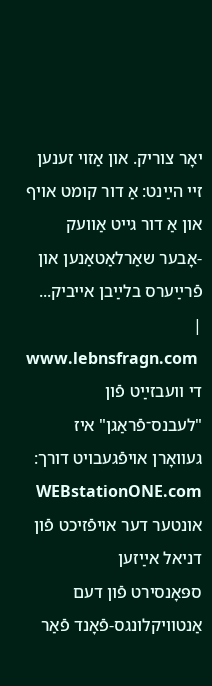יאָר צוריק. און אַזוי זענען זיי הײַנט: אַ דור קומט אויף און אַ דור גייט אַוועק -אָבער שאַרלאַטאַנען און פֿרײַערס בלײַבן אייביק...
|
www.lebnsfragn.com
די װעבזײַט פֿון "לעבנס־פֿראַגן" איז געװאָרן אויפֿגעבויט דורך: WEBstationONE.com
אונטער דער אויפֿזיכט פֿון דניאל אײַזען
ספּאָנסירט פֿון דעם אַנטװיקלונגס-פֿאָנד פֿאַר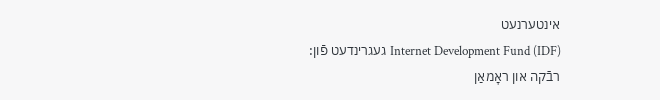אינטערנעט
Internet Development Fund (IDF) געגרינדעט פֿון:
רבֿקה און ראָמאַן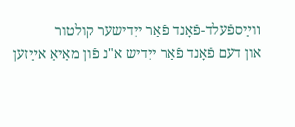װײַספֿעלד-פֿאָנד פֿאַר ייִדישער קולטור
און דעם פֿאָנד פֿאַר ייִדיש א"נ פֿון מאַיאַ אײַזען